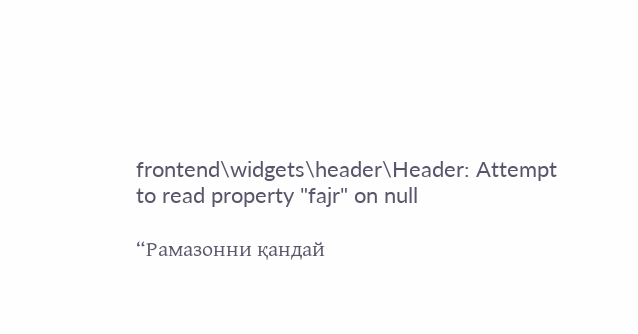frontend\widgets\header\Header: Attempt to read property "fajr" on null

“Рамазонни қандай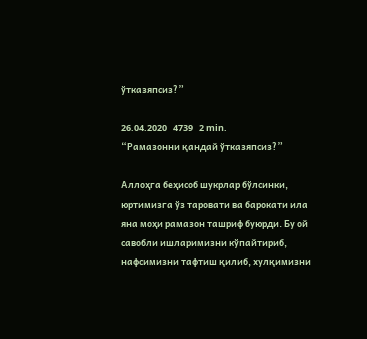ўтказяпсиз?”

26.04.2020   4739   2 min.
“Рамазонни қандай ўтказяпсиз?”

Аллоҳга беҳисоб шукрлар бўлсинки, юртимизга ўз таровати ва барокати ила яна моҳи рамазон ташриф буюрди. Бу ой савобли ишларимизни кўпайтириб, нафсимизни тафтиш қилиб, хулқимизни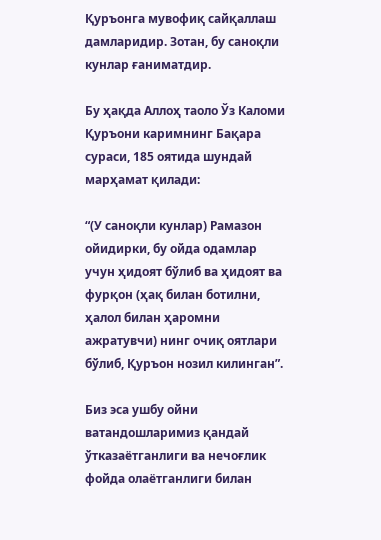Қуръонга мувофиқ сайқаллаш дамларидир. Зотан, бу саноқли кунлар ғаниматдир.

Бу ҳақда Аллоҳ таоло Ўз Каломи Қуръони каримнинг Бақара сураси, 185 оятида шундай марҳамат қилади:

“(У саноқли кунлар) Рамазон ойидирки, бу ойда одамлар учун ҳидоят бўлиб ва ҳидоят ва фурқон (ҳақ билан ботилни, ҳалол билан ҳаромни ажратувчи) нинг очиқ оятлари бўлиб, Қуръон нозил килинган”.

Биз эса ушбу ойни ватандошларимиз қандай ўтказаётганлиги ва нечоғлик фойда олаётганлиги билан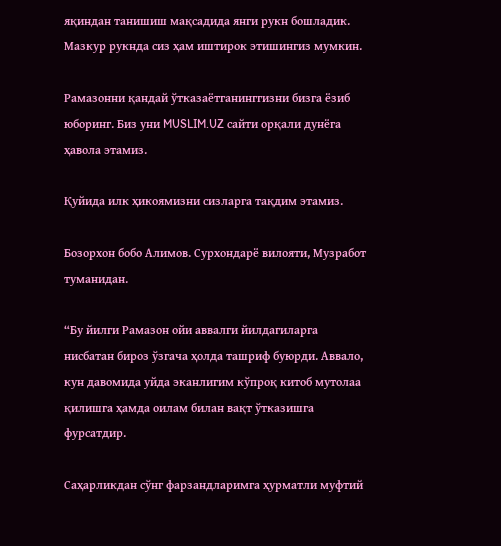яқиндан танишиш мақсадида янги рукн бошладик. Мазкур рукнда сиз ҳам иштирок этишингиз мумкин.

Рамазонни қандай ўтказаётганинггизни бизга ёзиб юборинг. Биз уни MUSLIM.UZ сайти орқали дунёга ҳавола этамиз.

Қуйида илк ҳикоямизни сизларга тақдим этамиз.

Бозорхон бобо Алимов. Сурхондарё вилояти, Музработ туманидан.

“Бу йилги Рамазон ойи аввалги йилдагиларга нисбатан бироз ўзгача ҳолда ташриф буюрди. Аввало, кун давомида уйда эканлигим кўпроқ китоб мутолаа қилишга ҳамда оилам билан вақт ўтказишга фурсатдир.

Саҳарликдан сўнг фарзандларимга ҳурматли муфтий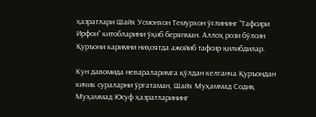ҳазратлари Шайх Усмонхон Темурхон ўғлининг “Тафсири Ирфон” китобларини ўқиб беряпман. Аллоҳ рози бўлсин Қуръони каримни ниҳоятда ажойиб тафсир қилибдилар.

Кун давомида невараларимга қўлдан келганча Қуръондан кичик сураларни ўргатаман, Шайх Муҳаммад Содиқ Муҳаммад Юсуф ҳазратларининг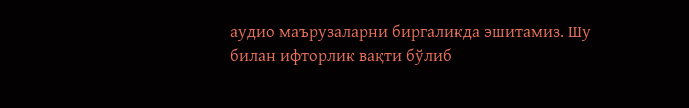аудио маърузаларни биргаликда эшитамиз. Шу билан ифторлик вақти бўлиб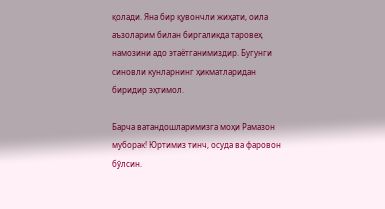қолади. Яна бир қувончли жиҳати, оила аъзоларим билан биргаликда таровеҳ намозини адо этаётганимиздир. Бугунги синовли кунларнинг ҳикматларидан биридир эҳтимол.

Барча ватандошларимизга моҳи Рамазон муборак! Юртимиз тинч, осуда ва фаровон бўлсин.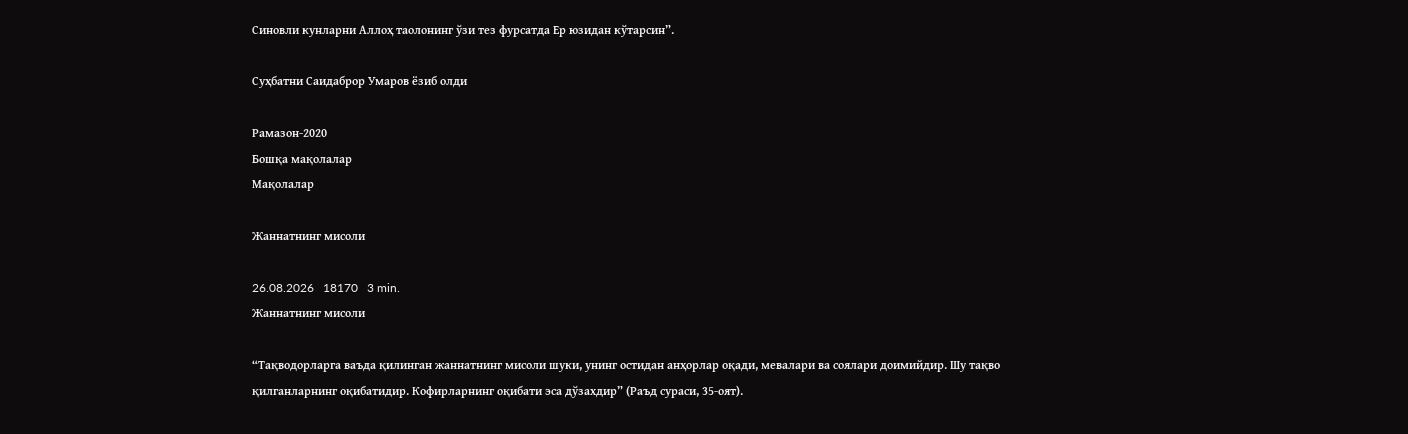Синовли кунларни Аллоҳ таолонинг ўзи тез фурсатда Ер юзидан кўтарсин”.

Суҳбатни Саидаброр Умаров ёзиб олди

Рамазон-2020
Бошқа мақолалар
Мақолалар

Жаннатнинг мисоли

26.08.2026   18170   3 min.
Жаннатнинг мисоли

“Тақводорларга ваъда қилинган жаннатнинг мисоли шуки, унинг остидан анҳорлар оқади, мевалари ва соялари доимийдир. Шу тақво қилганларнинг оқибатидир. Кофирларнинг оқибати эса дўзахдир” (Раъд сураси, 35-оят).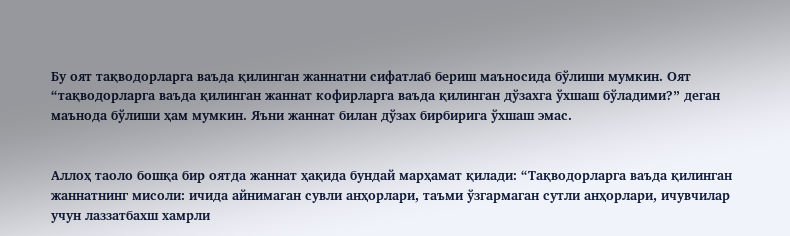Бу оят тақводорларга ваъда қилинган жаннатни сифатлаб бериш маъносида бўлиши мумкин. Оят “тақводорларга ваъда қилинган жаннат кофирларга ваъда қилинган дўзахга ўхшаш бўладими?” деган маънода бўлиши ҳам мумкин. Яъни жаннат билан дўзах бирбирига ўхшаш эмас.


Аллоҳ таоло бошқа бир оятда жаннат ҳақида бундай марҳамат қилади: “Тақводорларга ваъда қилинган жаннатнинг мисоли: ичида айнимаган сувли анҳорлари, таъми ўзгармаган сутли анҳорлари, ичувчилар учун лаззатбахш хамрли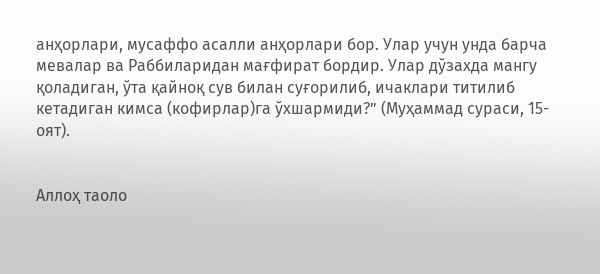анҳорлари, мусаффо асалли анҳорлари бор. Улар учун унда барча мевалар ва Раббиларидан мағфират бордир. Улар дўзахда мангу қоладиган, ўта қайноқ сув билан суғорилиб, ичаклари титилиб кетадиган кимса (кофирлар)га ўхшармиди?” (Муҳаммад сураси, 15-оят).


Аллоҳ таоло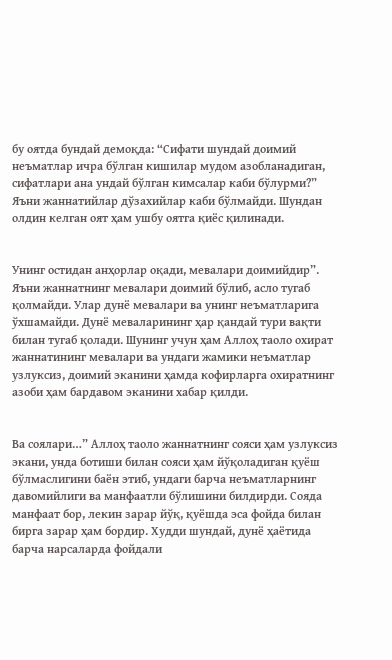бу оятда бундай демоқда: “Сифати шундай доимий неъматлар ичра бўлган кишилар мудом азобланадиган, сифатлари ана ундай бўлган кимсалар каби бўлурми?” Яъни жаннатийлар дўзахийлар каби бўлмайди. Шундан олдин келган оят ҳам ушбу оятга қиёс қилинади.


Унинг остидан анҳорлар оқади, мевалари доимийдир”. Яъни жаннатнинг мевалари доимий бўлиб, асло тугаб қолмайди. Улар дунё мевалари ва унинг неъматларига ўхшамайди. Дунё меваларининг ҳар қандай тури вақти билан тугаб қолади. Шунинг учун ҳам Аллоҳ таоло охират жаннатининг мевалари ва ундаги жамики неъматлар узлуксиз, доимий эканини ҳамда кофирларга охиратнинг азоби ҳам бардавом эканини хабар қилди.


Ва соялари…” Аллоҳ таоло жаннатнинг сояси ҳам узлуксиз экани, унда ботиши билан сояси ҳам йўқоладиган қуёш бўлмаслигини баён этиб, ундаги барча неъматларнинг давомийлиги ва манфаатли бўлишини билдирди. Сояда манфаат бор, лекин зарар йўқ, қуёшда эса фойда билан бирга зарар ҳам бордир. Худди шундай, дунё ҳаётида барча нарсаларда фойдали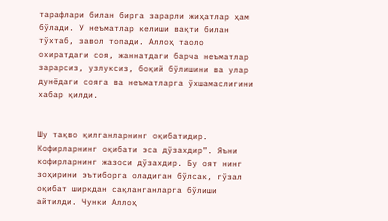тарафлари билан бирга зарарли жиҳатлар ҳам бўлади. У неъматлар келиши вақти билан тўхтаб, завол топади. Аллоҳ таоло охиратдаги соя, жаннатдаги барча неъматлар зарарсиз, узлуксиз, боқий бўлишини ва улар дунёдаги сояга ва неъматларга ўхшамаслигини хабар қилди.


Шу тақво қилганларнинг оқибатидир. Кофирларнинг оқибати эса дўзахдир”. Яъни кофирларнинг жазоси дўзахдир. Бу оят нинг зоҳирини эътиборга оладиган бўлсак, гўзал оқибат ширкдан сақланганларга бўлиши айтилди. Чунки Аллоҳ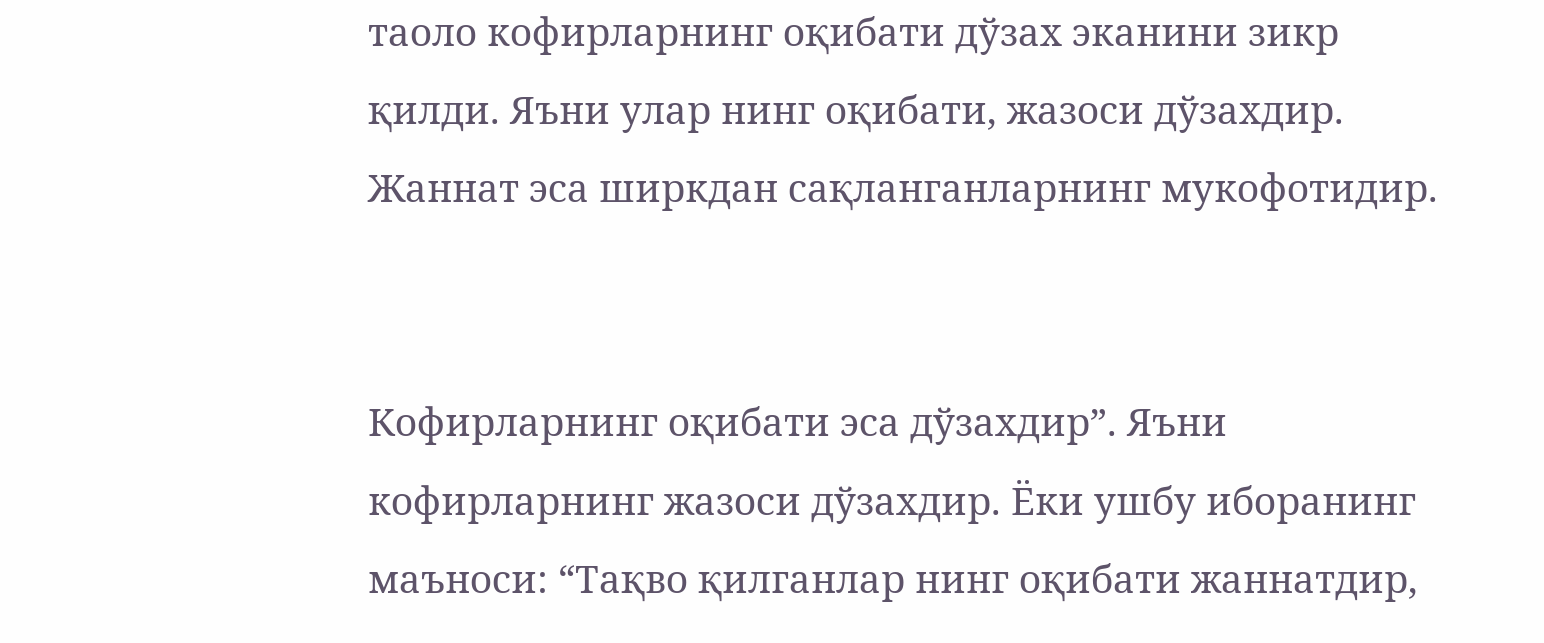таоло кофирларнинг оқибати дўзах эканини зикр қилди. Яъни улар нинг оқибати, жазоси дўзахдир. Жаннат эса ширкдан сақланганларнинг мукофотидир.


Кофирларнинг оқибати эса дўзахдир”. Яъни кофирларнинг жазоси дўзахдир. Ёки ушбу иборанинг маъноси: “Тақво қилганлар нинг оқибати жаннатдир,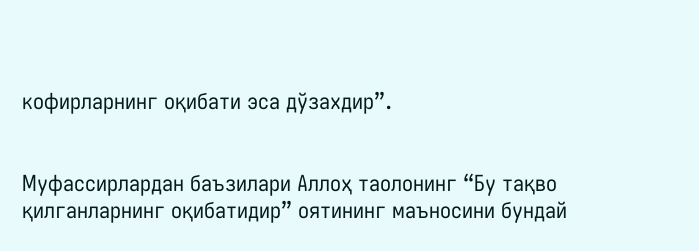кофирларнинг оқибати эса дўзахдир”.


Муфассирлардан баъзилари Аллоҳ таолонинг “Бу тақво қилганларнинг оқибатидир” оятининг маъносини бундай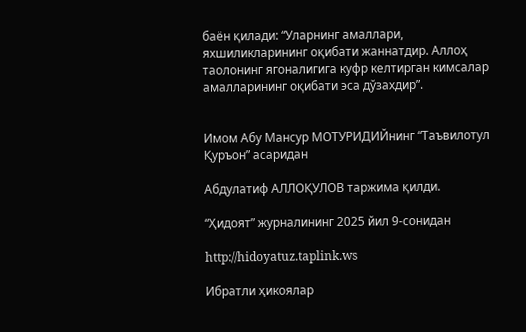баён қилади: “Уларнинг амаллари, яхшиликларининг оқибати жаннатдир. Аллоҳ таолонинг ягоналигига куфр келтирган кимсалар амалларининг оқибати эса дўзахдир”.


Имом Абу Мансур МОТУРИДИЙнинг “Таъвилотул Қуръон” асаридан

Абдулатиф АЛЛОҚУЛОВ таржима қилди.

“Ҳидоят” журналининг 2025 йил 9-сонидан

http://hidoyatuz.taplink.ws

Ибратли ҳикоялар